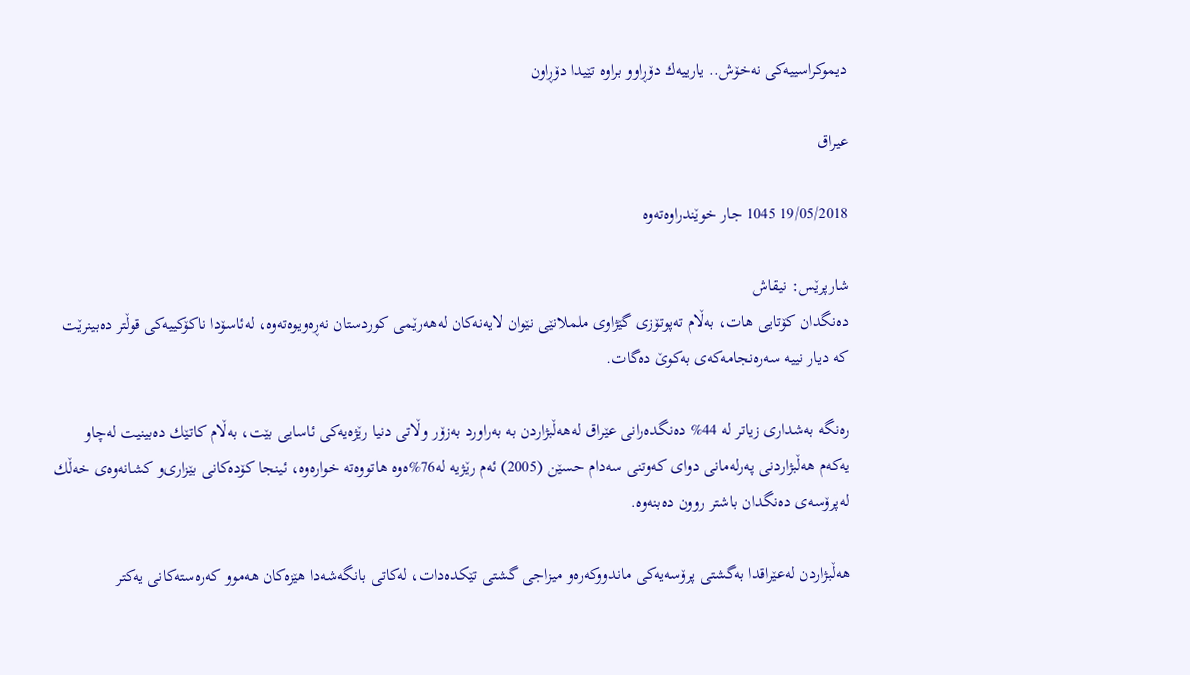دیموكراسییەكی‌ نەخۆش.. یارییەك دۆڕاوو براوە تێیدا دۆڕاون

عیراق

19/05/2018 1045 جار خوێندراوه‌ته‌وه

شارپرێس: نیقاش
دەنگدان كۆتایی هات، بەڵام تەپوتۆزی‌ گێژاوی‌ ململانێی‌ نێوان لایەنەكان لەهەرێمی‌ كوردستان نەڕەویوەتەوە، لەئاسۆدا ناكۆكییەكی‌ قوڵتر دەبینرێت كە دیار نییە سەرەنجامەكەی‌ بەكوێ‌ دەگات.

رەنگە بەشداری‌ زیاتر لە 44% دەنگدەرانی‌ عێراق لەهەڵبژاردن بە بەراورد بەزۆر وڵاتی‌ دنیا رێژەیەكی‌ ئاسایی بێت، بەڵام كاتێك دەبینیت لەچاو یەكەم هەڵبژاردنی‌ پەرلەمانی‌ دوای‌ كەوتنی‌ سەدام حسێن (2005) ئەم رێژیە لە76%ەوە هاتووەتە خوارەوە، ئینجا كۆدەكانی‌ بێزاری‌‌و كشانەوەی‌ خەڵك لەپرۆسەی‌ دەنگدان باشتر روون دەبنەوە.

هەڵبژاردن لەعێراقدا بەگشتی‌ پرۆسەیەكی‌ ماندووكەرەو میزاجی‌ گشتی‌ تێكدەدات، لەكاتی‌ بانگەشەدا هێزەكان هەموو كەرەستەكانی‌ یەكتر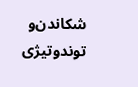شكاندن‌و توندوتیژی‌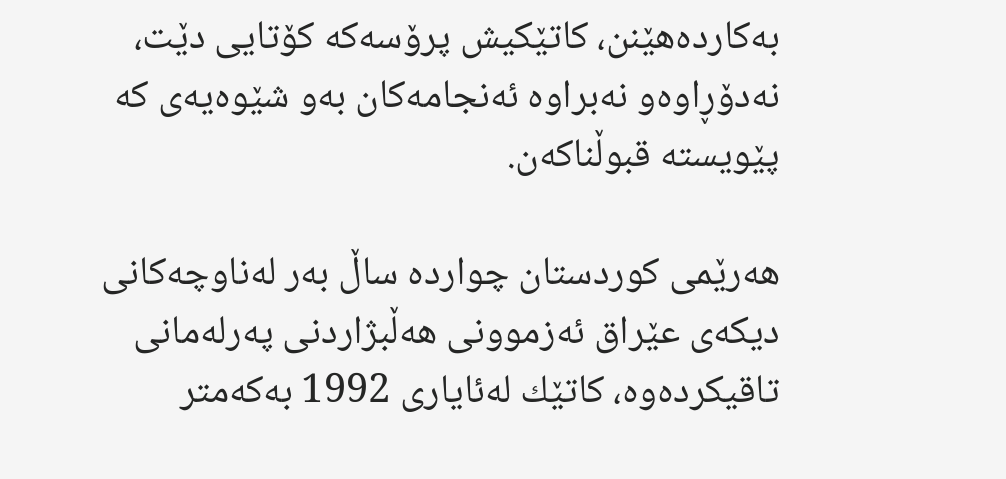بەكاردەهێنن، كاتێكیش پرۆسەكە كۆتایی‌ دێت، نەدۆڕاوەو نەبراوە ئەنجامەكان بەو شێوەیەی‌ كە پێویستە قبوڵناكەن.

هەرێمی‌ كوردستان چواردە ساڵ بەر لەناوچەكانی‌ دیكەی‌ عێراق ئەزموونی‌ هەڵبژاردنی‌ پەرلەمانی‌ تاقیكردەوە، كاتێك لەئایاری‌ 1992 بەكەمتر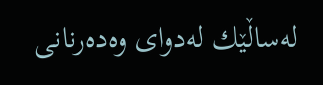لەساڵێك لەدوای‌ وەدەرنانی‌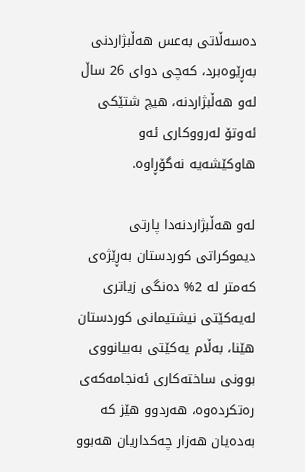دەسەڵاتی‌ بەعس هەڵبژاردنی‌ بەڕێوەبرد، كەچی‌ دوای‌ 26 ساڵ لەو هەڵبژاردنە، هیچ شتێكی‌ ئەوتۆ لەرووكاری‌ ئەو هاوكێشەیە نەگۆڕاوە.

لەو هەڵبژاردنەدا پارتی‌ دیموكراتی‌ كوردستان بەڕێژەی‌ كەمتر لە 2% دەنگی‌ زیاتری‌ لەیەكێتی‌ نیشتیمانی‌ كوردستان هێنا، بەڵام یەكێتی‌ بەبیانووی‌ بوونی‌ ساختەكاری‌ ئەنجامەكەی‌ رەتكردەوە، هەردوو هێز كە بەدەیان هەزار چەكداریان هەبوو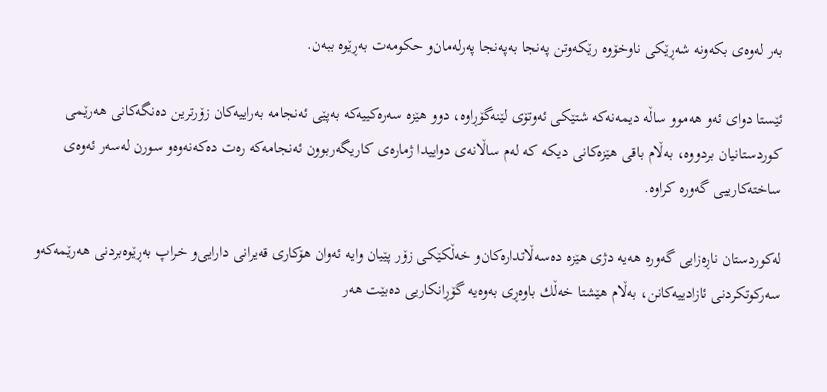بەر لەوەی‌ بكەونە شەڕێكی‌ ناوخۆوە رێكەوتن پەنجا بەپەنجا پەرلەمان‌و حكومەت بەڕێوە ببەن.

ئێستا دوای‌ ئەو هەموو ساڵە دیمەنەكە شتێكی‌ ئەوتۆی‌ لێنەگۆڕاوە، دوو هێزە سەرەكییەكە بەپێی‌ ئەنجامە بەراییەكان زۆرترین دەنگەكانی‌ هەرێمی‌ كوردستانیان بردووە، بەڵام باقی‌ هێزەكانی‌ دیكە كە لەم ساڵانەی‌ دواییدا ژمارەی‌ كاریگەربوون ئەنجامەكە رەت دەكەنەوەو سورن لەسەر ئەوەی‌ ساختەكارییی‌ گەورە كراوە.

لەكوردستان ناڕەزایی‌ گەورە هەیە دژی‌ هێزە دەسەڵاتدارەكان‌و خەڵكێكی‌ زۆر پێیان وایە ئەوان هۆكاری‌ قەیرانی‌ دارایی‌‌و خراپ بەڕێوەبردنی‌ هەرێمەكەو سەركوتكردنی‌ ئازادییەكانن، بەڵام هێشتا خەڵك باوەڕی‌ بەوەیە گۆڕانكاریی دەبێت هەر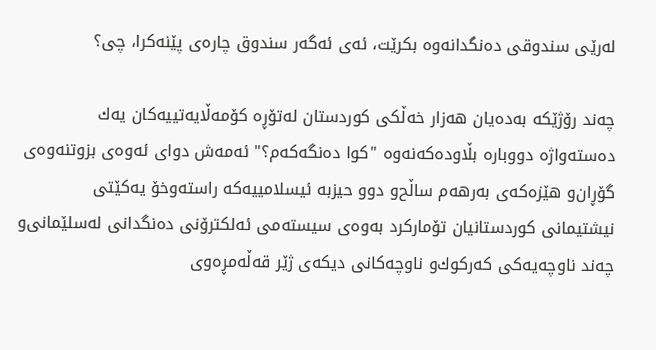لەرێی‌ سندوقی‌ دەنگدانەوە بكرێت، ئەی‌ ئەگەر سندوق چارەی‌ پێنەكرا، چی‌؟

چەند رۆژێكە بەدەیان هەزار خەڵكی‌ كوردستان لەتۆڕە كۆمەڵایەتییەكان یەك دەستەواژە دووبارە بڵاودەكەنەوە "كوا دەنگەكەم؟" ئەمەش دوای‌ ئەوەی‌ بزوتنەوەی‌ گۆڕان‌و هێزەكەی‌ بەرهەم ساڵح‌و دوو حیزبە ئیسلامییەكە راستەوخۆ یەكێتی‌ نیشتیمانی‌ كوردستانیان تۆماركرد بەوەی‌ سیستەمی‌ ئەلكترۆنی‌ دەنگدانی‌ لەسلێمانی‌‌و چەند ناوچەیەكی‌ كەركوك‌و ناوچەكانی‌ دیكەی‌ ژێر قەڵەمڕەوی‌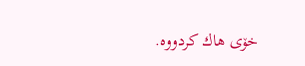خۆی‌ هاك كردووە.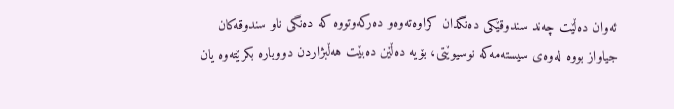ئەوان دەڵێت چەند سندوقێكی‌ دەنگدان كراوەتەوەو دەركەوتووە كە دەنگی‌ ناو سندوقەكان جیاواز بووە لەوەی‌ سیستەمەكە نوسیوێتی‌، بۆیە دەڵێن دەبێت هەڵبژاردن دووبارە بكرێتەوە یان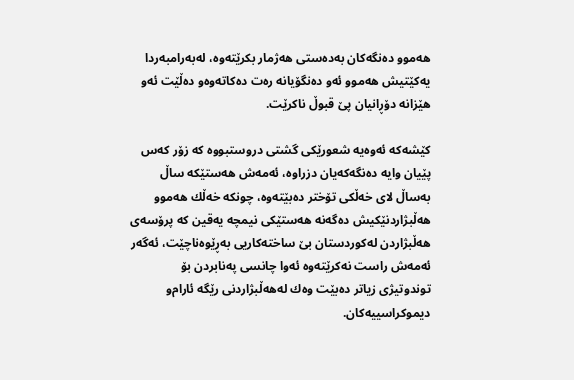هەموو دەنگەكان بەدەستی‌ هەژمار بكرێتەوە، لەبەرامبەردا یەكێتیش هەموو ئەو دەنگۆیانە رەت دەكاتەوەو دەڵێت ئەو هێزانە دۆڕانیان پێ‌ قبوڵ ناكرێت.

كێشەكە ئەوەیە شعورێكی‌ گشتی‌ دروستبووە كە زۆر كەس پێیان وایە دەنگەكەیان دزراوە، ئەمەش هەستێكە ساڵ بەساڵ لای‌ خەڵكی‌ تۆختر دەبێتەوە، چونكە خەڵك هەموو هەڵبژاردنێكیش دەگەنە هەستێكی‌ نیمچە یەقین كە پرۆسەی‌ هەڵبژاردن لەكوردستان بێ‌ ساختەكاریی بەڕێوەناچێت، ئەگەر ئەمەش راست نەكرێتەوە ئەوا چانسی‌ پەنابردن بۆ توندوتیژی‌ زیاتر دەبێت وەك لەهەڵبژاردنی‌ رێگە ئارام‌و دیموكراسییەكان.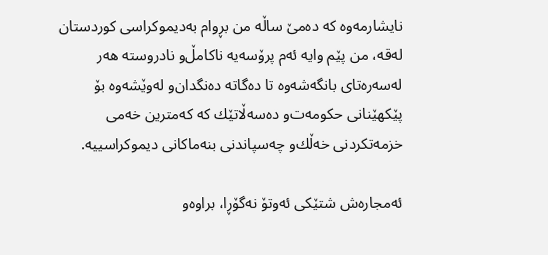نایشارمەوە كە دەمێ‌ ساڵە من بڕوام بەدیموكراسی‌ كوردستان لەقە، من پێم وایە ئەم پرۆسەیە ناكامڵ‌و نادروستە هەر لەسەرەتای‌ بانگەشەوە تا دەگاتە دەنگدان‌و لەوێشەوە بۆ پێكهێنانی‌ حكومەت‌و دەسەڵاتێك كە كەمترین خەمی‌ خزمەتكردنی‌ خەڵك‌و چەسپاندنی‌ بنەماكانی‌ دیموكراسییە.

ئەمجارەش شتێكی‌ ئەوتۆ نەگۆڕا، براوەو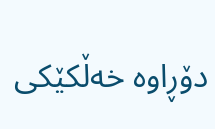دۆڕاوە خەڵكێكی‌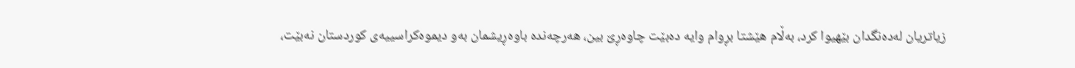زیاتریان لەدەنگدان بێهیوا كرد، بەڵام هێشتا بڕوام وایە دەبێت چاوەڕێ بین، هەرچەندە باوەڕیشمان بەو دیموەكراسییەی‌ كوردستان نەبێت،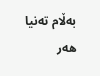بەڵام تەنیا هەر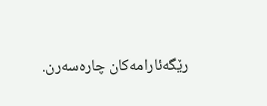رێگەئارامەكان چارەسەرن.